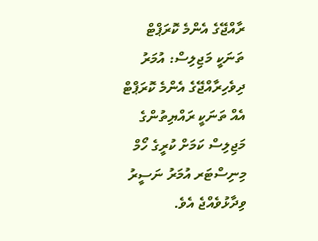ރާއްޖޭގެ އެންމެ ކޮރަޕްޓް ތަނަކީ މަޖިލިސް: އުމަރު
ދިވެހިރާއްޖޭގެ އެންމެ ކޮރަޕްޓް އެއް ތަނަކީ ރައްޔިތުންގެ މަޖިލިސް ކަމަށް ކުރީގެ ހޯމް މިނިސްޓަރ އުމަރު ނަސީރު ވިދާޅުވެއްޖެ އެވެ.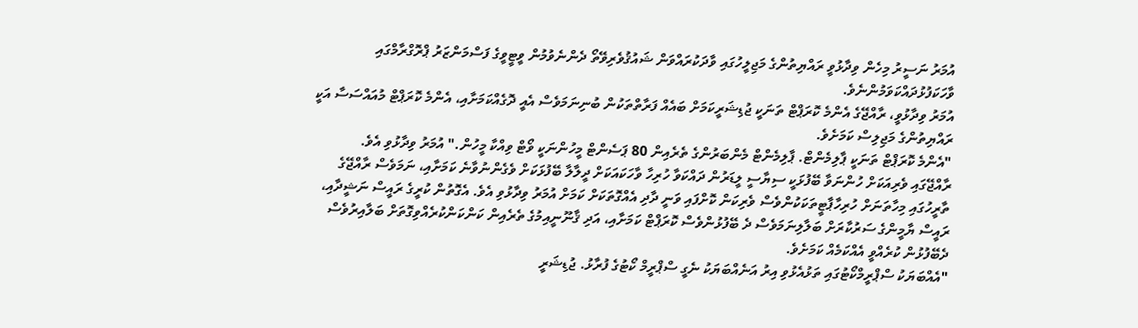އުމަރު ނަސީރު މިހެން ވިދާޅުވީ ރައްޔިތުންގެ މަޖިލީހުގައި ވާދަކުރައްވަން ޝައުޤުވެރިވޭތޯ ދެންނެވުމުން ވީޓީވީގެ ފަސްމަންޒަރު ޕްރޮގްރާމްގައި ވާހަކަފުޅުދައްކަވަމުންނެވެ.
އުމަރު ވިދާޅުވީ، ރާއްޖޭގެ އެންމެ ކޮރަޕްޓް ތަނަކީ ޖުޑިޝަރީކަމަށް ބައެއް ފަރާތްތަކުން ބުނިނަމަވެސް އެއީ ދޮގެއްކަމަށާއި، އެންމެ ކޮރަޕްޓް މުއައްސަސާ އަކީ ރައްޔިތުންގެ މަޖިލިސް ކަމަށެވެ.
"އެންމެ ކޮރަޕްޓް ތަނަކީ ޕާލިމެންޓް. ޕާލިމެންޓް މެންބަރުންގެ ތެރެއިން 80 ޕަސެންޓް މީހުންނަކީ ވޯޓް ވިއްކާ މީހުން." އުމަރު ވިދާޅުވި އެވެ.
ރާއްޖޭގައި ވެރިއަކަށް ހުންނަވާ ބޭފުޅަކީ ސިޔާސީ ލީޑަރުން ދައްކަވާ ހުރިހާ ވާހަކައަކަށް ދީލާލާ ބޭފުޅަކަށް ވެގެންނުވާނެ ކަމަށާއި، ނަމަވެސް ރާއްޖޭގެ ތާރީހުގައި މިހާތަނަށް ހުރިހާޕާޓީތަކަކުންވެސް ވެރިކަން ކޮށްފައި ވަނީ ދާދި އެއްގޮތަކަށް ކަމަށް އުމަރު ވިދާޅުވި އެވެ. އެގޮތުން ކުރީގެ ރައީސް ނަޝީދާއި، ރައީސް ޔާމީންގެ ސަރުކާރަށް ބަލާލިނަމަވެސް ދެ ބޭފުޅުންވެސް ކޮރަޕްޓް ކަމަށާއި، އަދި ޤާނޫނީއިމުގެ ތެރެއިން ކަންކަންކުރެއްވިގޮތަށް ބަލާއިރުވެސް ދެބޭފުޅުން ކުރެއްވީ އެއްކަމެއް ކަމަށެވެ.
"އެއްބަޔަކު ސްޕްރީމްކޯޓުގައި ތަޅުއެޅުވި އިރު އަނެއްބަޔަކު ނެގީ ސްޕްރީމް ކޯޓުގެ ފުރާޅު. ޖުޑިޝަރީ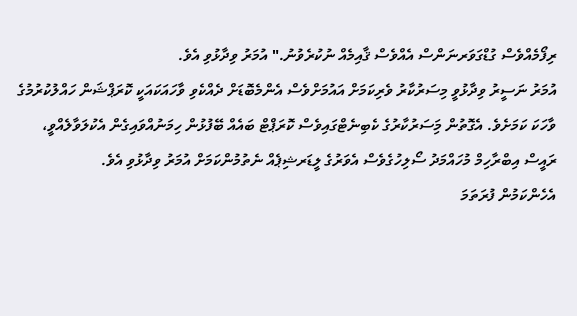ރިފޯމެއްވެސް ގުޑްގަވަރނަންސް އެއްވެސް ޤާއިމެއް ނުކުރެވުނު." އުމަރު ވިދާޅުވި އެވެ.
އުމަރު ނަސީރު ވިދާޅުވީ މިސަރުކާރު ވެރިކަމަށް އައުމަށްވެސް އެންމެބޮޑަށް ދެއްކެވި ވާހައަކައަކީ ކޮރަޕްޝަން ހައްލުކުރުމުގެ ވާހަކަ ކަމަށެވެ. އެގޮތުން މިަސަރުކާރުގެ ކެބިނެޓްގައިވެސް ކޮރަޕްޓް ބައެއް ބޭފުޅުން ހިމަނުއްވައިގެން އެކުލަވާލެއްވީ، ރައީސް އިބްރާހިމް މުހައްމަދު ސޯލިހުގެވެސް އެވަރުގެ ލީޑަރޝިޕެއް ނެތުމުންކަމަށް އުމަރު ވިދާޅުވި އެވެ.
އެހެންކަމުން ފުރަތަމަ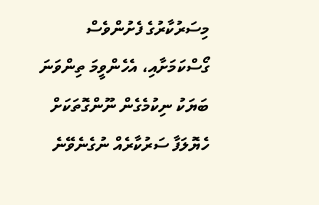މިސަރުކާރުގެ ފެށުންވެސް ގޯސްކަމަށާއި، އެހެންވީމަ ތިންވަނަ ބަޔަކު ނިކުމެގެން ނޫންގޮތަކަށް ހެޔޮލަފާ ސަރުކާރެއް ނުގެނެވޭނެ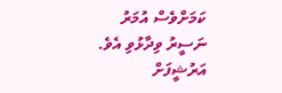ކަމަށްވެސް އުމަރު ނަސީރު ވިދާޅުވި އެވެ.
އަރުޝީފަށް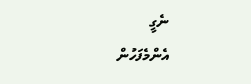ނެގީ
އެންމެފަހުން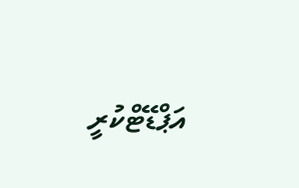އަޕްޑޭޓްކުރީ